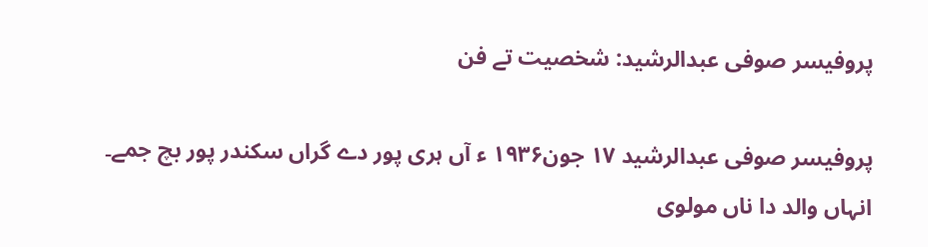پروفیسر صوفی عبدالرشید: شخصیت تے فن

پروفیسر صوفی عبدالرشید ۱۷ جون۱۹۳۶ ء آں ہری پور دے گراں سکندر پور بچ جمے۔ انہاں والد دا ناں مولوی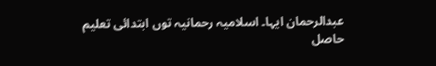عبدالرحمان ایہا۔ اسلامیہ رحمانیہ توں ابتدائی تعلیم حاصل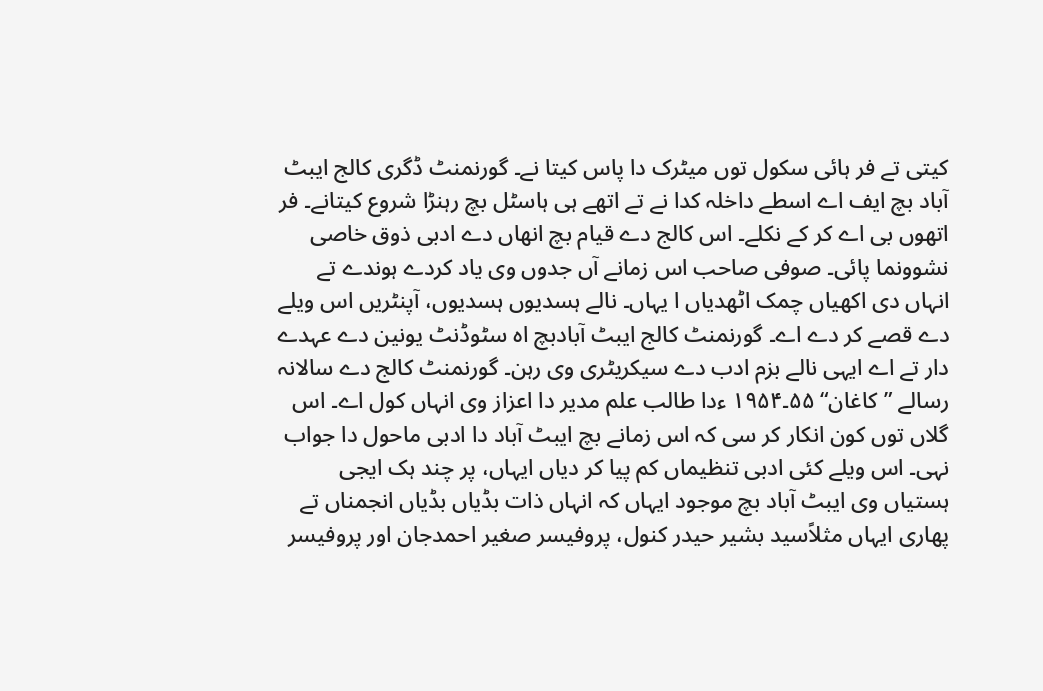کیتی تے فر ہائی سکول توں میٹرک دا پاس کیتا نے۔ گورنمنٹ ڈگری کالج ایبٹ آباد بچ ایف اے اسطے داخلہ کدا نے تے اتھے ہی ہاسٹل بچ رہنڑا شروع کیتانے۔ فر اتھوں بی اے کر کے نکلے۔ اس کالج دے قیام بچ انھاں دے ادبی ذوق خاصی نشوونما پائی۔ صوفی صاحب اس زمانے آں جدوں وی یاد کردے ہوندے تے انہاں دی اکھیاں چمک اٹھدیاں ا یہاں۔ نالے ہسدیوں ہسدیوں، آپنٹریں اس ویلے دے قصے کر دے اے۔ گورنمنٹ کالج ایبٹ آبادبچ اہ سٹوڈنٹ یونین دے عہدے دار تے اے ایہی نالے بزم ادب دے سیکریٹری وی رہن۔ گورنمنٹ کالج دے سالانہ رسالے ”کاغان“ ۵۵۔۱۹۵۴ ءدا طالب علم مدیر دا اعزاز وی انہاں کول اے۔ اس گلاں توں کون انکار کر سی کہ اس زمانے بچ ایبٹ آباد دا ادبی ماحول دا جواب نہی۔ اس ویلے کئی ادبی تنظیماں کم پیا کر دیاں ایہاں، پر چند ہک ایجی ہستیاں وی ایبٹ آباد بچ موجود ایہاں کہ انہاں ذات بڈیاں بڈیاں انجمناں تے پھاری ایہاں مثلاًسید بشیر حیدر کنول، پروفیسر صغیر احمدجان اور پروفیسر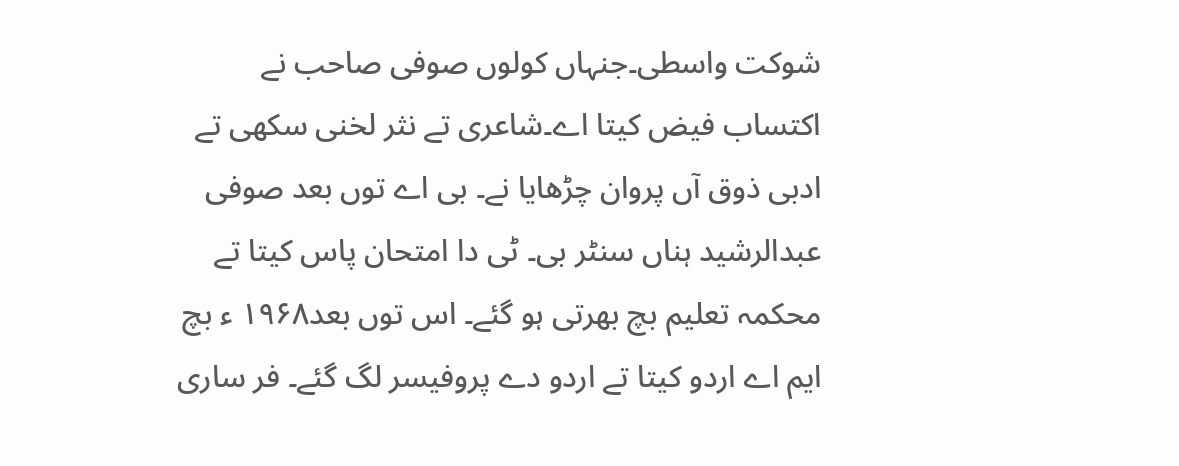شوکت واسطی۔جنہاں کولوں صوفی صاحب نے اکتساب فیض کیتا اے۔شاعری تے نثر لخنی سکھی تے ادبی ذوق آں پروان چڑھایا نے۔ بی اے توں بعد صوفی عبدالرشید ہناں سنٹر بی۔ ٹی دا امتحان پاس کیتا تے محکمہ تعلیم بچ بھرتی ہو گئے۔ اس توں بعد۱۹۶۸ ء بچ ایم اے اردو کیتا تے اردو دے پروفیسر لگ گئے۔ فر ساری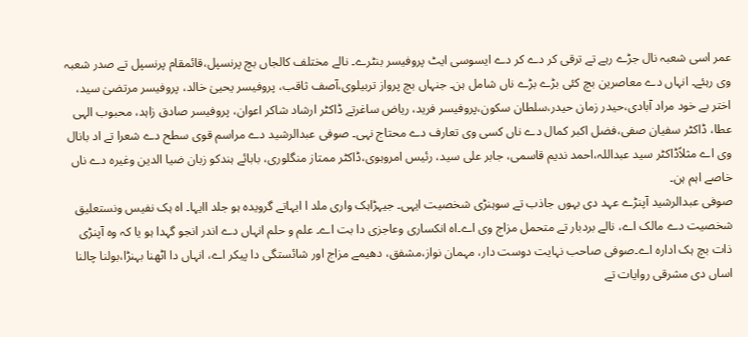عمر اسی شعبہ نال جڑے رہے تے ترقی کر دے کر دے ایسوسی ایٹ پروفیسر بنٹرے۔ نالے مختلف کالجاں بچ پرنسپل،قائمقام پرنسپل تے صدر شعبہ وی رہئے۔ انہاں دے معاصرین بچ کئی بڑے بڑے ناں شامل ہن۔ جنہاں بچ پرواز تربیلوی،آصف ثاقب، پروفیسر یحییٰ خالد، پروفیسر مرتضیٰ سید، اختر بے خود مراد آبادی،حیدر زمان حیدر،سلطان سکون،پروفیسر فرید، ریاض ساغرتے ڈاکٹر ارشاد شاکر اعوان، پروفیسر صادق زاہد، محبوب الہی عطا، ڈاکٹر سفیان صفی،فضل اکبر کمال دے ناں کسی وی تعارف دے محتاج نہی۔ صوفی عبدالرشید دے مراسم قوی سطح دے شعرا تے اد بانال وی اے مثلاًڈاکٹر سید عبداللہ،احمد ندیم قاسمی، جابر علی سید، رئیس امروہوی،ڈاکٹر ممتاز منگلوری، بابائے ہندکو زبان ضیا الدین وغیرہ دے ناں خاصے اہم ہن۔
صوفی عبدالرشید آپنڑے عہد دی بہوں جاذب تے سوہنڑی شخصیت ایہی۔ جیہڑاہک واری ملد ا ایہاتے گرویدہ ہو جلد اایہا۔ اہ ہک نفیس ونستعلیق شخصیت دے مالک اے، نالے بردبار تے متحمل مزاج وی اے۔اہ انکساری وعاجزی دا بت اے۔ علم و حلم انہاں دے اندر انجو گہدا ہو یا کہ وہ آپنڑی ذات بچ ہک ادارہ اے۔صوفی صاحب نہایت دوست دار، مہمان نواز،مشفق، دھیمے مزاج اور شائستگی دا پیکر اے، انہاں دا اٹھنا بہنڑا،بولنا چالنا اساں دی مشرقی روایات تے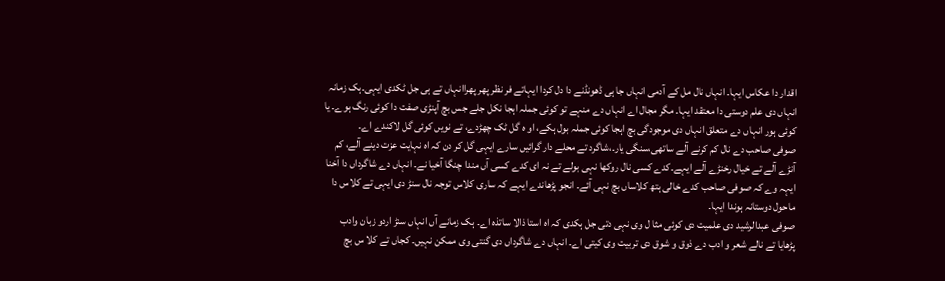اقدار دا عکاس ایہا۔ انہاں نال مل کے آدمی انہاں جا ہی ڈھونڈنے دا دل کردا ایہاتے فر نظر پھر پھراانہاں تے ہی جل ٹکدی ایہی۔ہک زمانہ انہاں دی علم دوستی دا معتقد ایہا۔ مگر مجال اے انہاں دے منہے تو کوئی جملہ اہجا نکل جلے جس بچ آپنڑی صفت دا کوئی رنگ ہوے۔ یا کوئی ہور انہاں دے متعلق انہاں دی موجودگی بچ اہجا کوئی جملہ بول ہکے، او ہ گل ٹک چھڑدے، تے نویں کوئی گل لاکندے اے۔
صوفی صاحب دے نال کم کرنے آلے ساتھی،سنگی یار۔،شاگرد تے محلے دار گرائیں سارے ایہی گل کر دن کہ اہ نہایت عزت دینے آلے، کم آنڑے آلے تے خیال رخنڑے آلے ایہے۔کدے کسی نال روکھا نہی بولے تے نہ ای کدے کسی آں مندا چنگا آخیا نے۔ انہاں دے شاگرداں دا آخنا ایہہ وے کہ صوفی صاحب کدے خالی ہتھ کلاساں بچ نہی آئے۔ انجو پڑھاندے ایہے کہ ساری کلاس توجہ نال سنڑ دی ایہی تے کلاس دا ماحول دوستانہ ہوندا ایہا۔
صوفی عبدالرشید دی علمیت دی کوئی مثا ل وی نہی دتی جل ہکدی کہ اہ استا ذالا ساتذہ اے۔ ہک زمانے آں انہاں سنڑ اردو زبان وادب پڑھایا تے نالے شعر و ادب دے ذوق و شوق دی تربیت وی کیتی اے۔ انہاں دے شاگرداں دی گنتی وی ممکن نہیں۔ کجاں تے کلا س بچ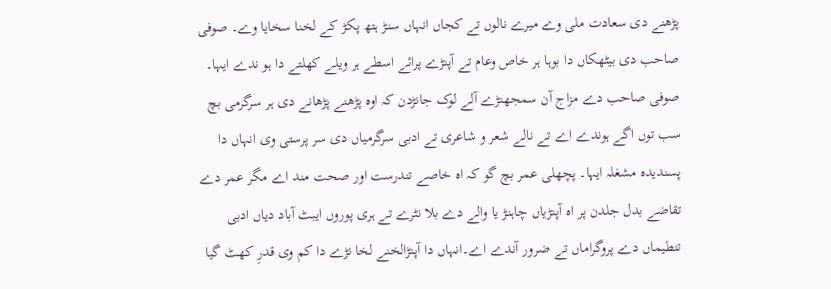پڑھنے دی سعادت ملی وے میرے نالوں تے کجاں انہاں سنڑ ہتھ پکڑ کے لخنا سخایا وے۔ صوفی صاحب دی بیٹھکاں دا بوہا ہر خاص وعام تے آپنڑے پرائے اسطے ہر ویلے کھلتے دا ہو ندے ایہا۔ صوفی صاحب دے مزاج آن سمجھنڑے آلے لوک جانڑدن کہ اوہ پڑھنے پڑھانے دی ہر سرگرمی بچ سب توں اگے ہوندے اے تے نالے شعر و شاعری تے ادبی سرگرمیاں دی سر پرستی وی انہاں دا پسندیدہ مشغلہ ایہا۔ پچھلی عمر بچ گو کہ اہ خاصے تندرست اور صحت مند اے مگر عمر دے تقاضے بدل جلدن پر اہ آپنڑیاں چاہنڑ یا والے دے بلا نٹرے تے ہری پوروں ایبٹ آباد دیاں ادبی تنطیماں دے پروگراماں تے ضرور آندے اے۔انہاں دا آپنڑالخنے لخا نڑے دا کم وی قدرِ کھٹ گیا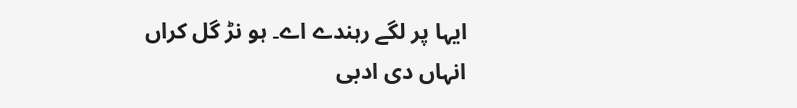ایہا پر لگے رہندے اے۔ ہو نڑ گل کراں انہاں دی ادبی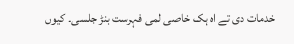خدمات دی تے اہ ہک خاصی لمی فہرست بنڑ جلسی۔ کیوں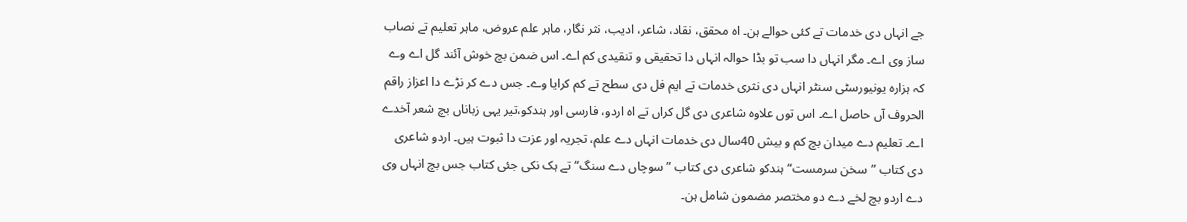جے انہاں دی خدمات تے کئی حوالے ہن۔ اہ محقق، نقاد، شاعر، ادیب، نثر نگار، ماہر علم عروض، ماہر تعلیم تے نصاب ساز وی اے۔ مگر انہاں دا سب تو بڈا حوالہ انہاں دا تحقیقی و تنقیدی کم اے۔ اس ضمن بچ خوش آئند گل اے وے کہ ہزارہ یونیورسٹی سنٹر انہاں دی نثری خدمات تے ایم فل دی سطح تے کم کرایا وے۔ جس دے کر نڑے دا اعزاز راقم الحروف آں حاصل اے۔ اس توں علاوہ شاعری دی گل کراں تے اہ اردو، فارسی اور ہندکو،تیر یہی زباناں بچ شعر آخدے اے۔ تعلیم دے میدان بچ کم و بیش 40سال دی خدمات انہاں دے علم، تجریہ اور عزت دا ثبوت ہیں۔ اردو شاعری دی کتاب ”سخن سرمست“ ہندکو شاعری دی کتاب ”سوچاں دے سنگ“ تے ہک نکی جئی کتاب جس بچ انہاں وی دے اردو بچ لخے دے دو مختصر مضمون شامل ہن۔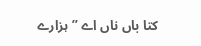کتا باں ناں اے ”ہزارے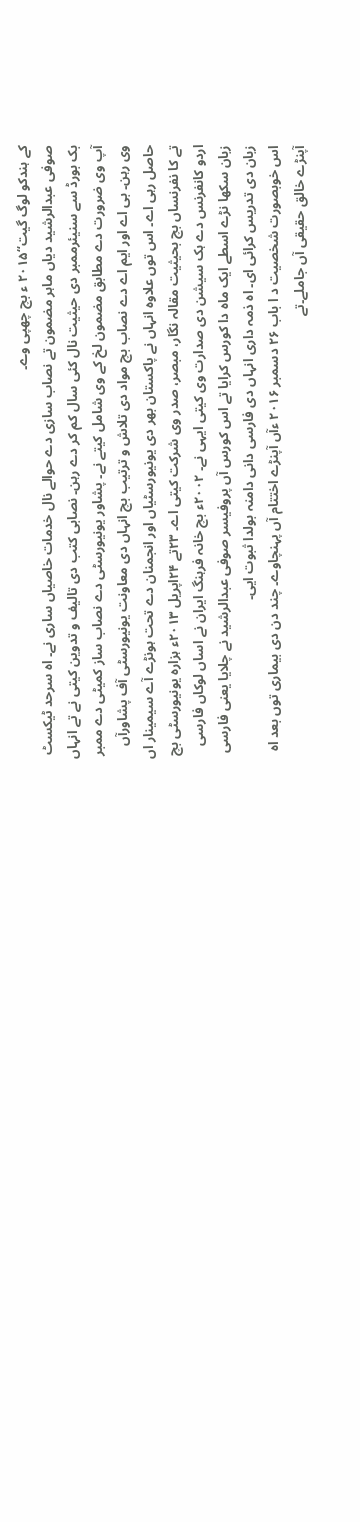کے ہندکو لوگ گیت“۲۰۱۵ ء بچ چھپی وے۔
صوفی عبدالرشید دیاں ماہر مضمون تے نصاب سازی دے حوالے نال خدمات خاصیاں ساری نے۔ اہ سرحد ٹیکسٹ بک بورڈ سے سنیئرممبر دی حیثیت نال کئی سال کم کر دے رہن۔ نصابی کتب دی تالیف و تدوین کیتی نے تے انہاں آپ وی ضرورت دے مطابق مضمون لخ کے وی شامل کیتے نے۔ پشاور یونیورسٹی دے نصاب ساز کمیٹی دے ممبر وی رہن۔ بی اے اور ایم اے دے نصاب بچ مواد دی تلاش و ترتیب بچ انہاں دی معاونت یونیورسٹی آف پشاورآں حاصل رہی اے۔ اس توں علاوہ انہاں نے پاکستان بھر دی یونیورسٹیاں اور انجمنان دے تحت ہونڑے آے سیمینار اں تے کا نفرنساں بچ بحیثیت مقالہ نگار، مبصر، صدر وی شرکت کیتی اے۔ ۲۳تے ۲۴اپریل ۲۰۱۳ء ہزارہ یونیورسٹی بچ اردو کانفرنس دے ہک سیشن دی صدارت وی کیتی ایہی نے۔ ۲۰۰۲ء بچ خانہ فرہنگ ایران نے اساں لوکاں فارسی زبان سکھا نڑے اسطے ایک ماہ دا کورس کرایا تے اس کورس آں پروفیسر صوفی عبدالرشید نے چلایا یعنی فارسی زبان دی تدریس کرائی ای۔ اہ ذمہ داری انہاں دی فارسی دانی دامنہ بولدا ثبوت ایی۔
اس خوبصورت شخصیت د ا باب ۲۶ دسمبر ۲۰۱۶ ءآں آپنڑے اختتام آں پہنچاوے۔ چند دن دی بیماری توں بعد اہ آپنڑے خالق حقیقی آں جاملے۔تے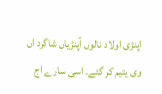اپنڑی اولاد نالوں آپنڑیاں شاگرد اں وی یتیم کر گئے۔ اسی سارے اج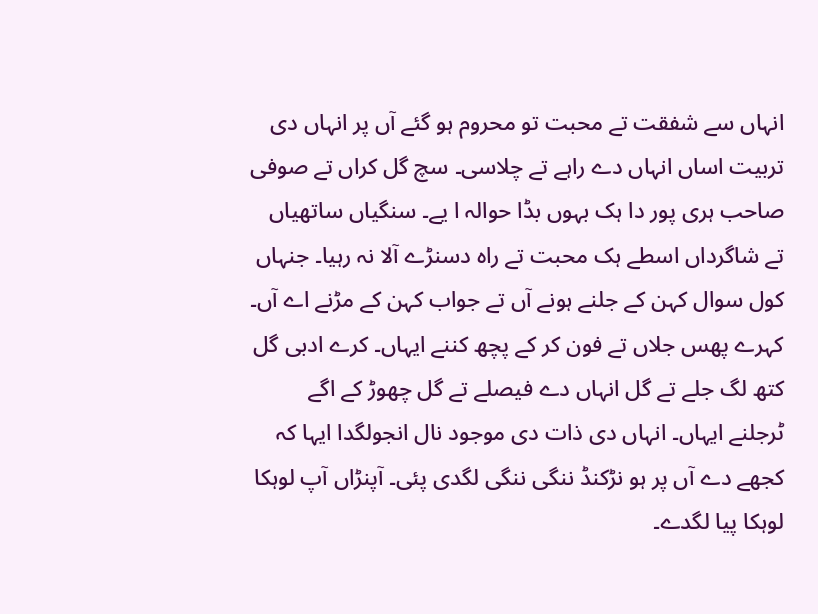انہاں سے شفقت تے محبت تو محروم ہو گئے آں پر انہاں دی تربیت اساں انہاں دے راہے تے چلاسی۔ سچ گل کراں تے صوفی صاحب ہری پور دا ہک بہوں بڈا حوالہ ا یے۔ سنگیاں ساتھیاں تے شاگرداں اسطے ہک محبت تے راہ دسنڑے آلا نہ رہیا۔ جنہاں کول سوال کہن کے جلنے ہونے آں تے جواب کہن کے مڑنے اے آں۔ کہرے پھس جلاں تے فون کر کے پچھ کننے ایہاں۔ کرے ادبی گل کتھ لگ جلے تے گل انہاں دے فیصلے تے گل چھوڑ کے اگے ٹرجلنے ایہاں۔ انہاں دی ذات دی موجود نال انجولگدا ایہا کہ کجھے دے آں پر ہو نڑکنڈ ننگی ننگی لگدی پئی۔ آپنڑاں آپ لوہکا لوہکا پیا لگدے۔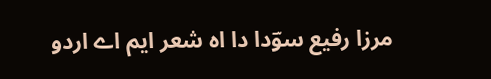مرزا رفیع سوؔدا دا اہ شعر ایم اے اردو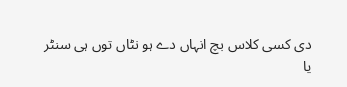دی کسی کلاس بچ انہاں دے ہو نٹاں توں ہی سنٹر یا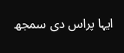ایہا پراس دی سمجھ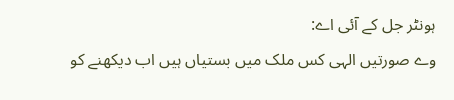ہونٹر جل کے آئی اے:
وے صورتیں الہی کس ملک میں بستیاں ہیں اب دیکھنے کو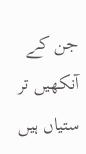جن کے آنکھیں تر ستیاں ہیں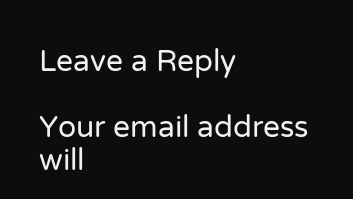Leave a Reply

Your email address will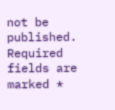not be published. Required fields are marked *